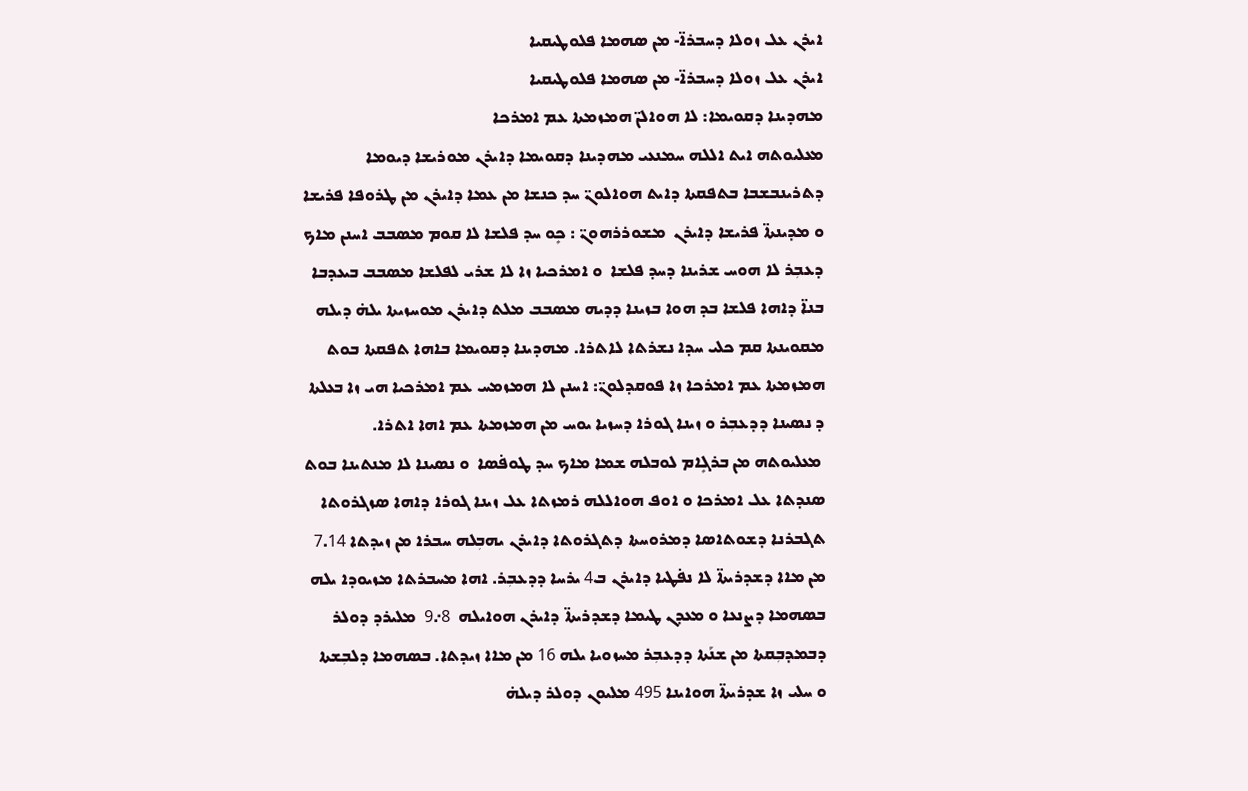ܐܝܪܢ ܥܠ ܙܘܠܐ ܕܚܒܪܐ̈- ܡܢ ܣܗܡܐ ܦܠܘܛܝܩܝܐ
ܐܝܪܢ ܥܠ ܙܘܠܐ ܕܚܒܪܐ̈- ܡܢ ܣܗܡܐ ܦܠܘܛܝܩܝܐ
ܡܗܕܝܢܐ ܕܩܘܝܡܐ: ܠܐ ܗܘܐܠܢ̈ ܗܡܙܡܬܐ ܥܡ ܐܡܪܟܐ
ܡܥܠܝܘܬܗ ܐܝܬ ܐܠܠܗ ܚܡܢܥܝ ܡܗܕܝܢܐ ܕܩܘܝܡܐ ܕܐܝܪܢ ܡܘܪܝܫܐ ܕܝܘܡܐ ܕܬܪܝܢܒܫܒܐ ܒܬܦܩܬܐ ܕܐܝܬ ܗܘܐܠܘܢ̈ ܚܕ ܟܢܫܐ ܡܢ ܥܡܐ ܕܐܝܪܢ ܡܢ ܛܪܘܦܐ ܦܪܝܫܐ ܘ ܡܕܝܢܬܐ̈ ܦܪܝܫܐ ܕܐܝܪܢ  ܡܫܘܪܪܗܘܢ̈ : ܟܻܘ ܚܕ ܦܠܫܐ ܠܐ ܩܘܡ ܡܣܒܒ ܐܚܢܢ ܡܐܟ ܕܥܒܼܪ ܠܐ ܗܘܚ ܫܪܝܢܐ ܕܚܕ ܦܠܫܐ  ܘ ܐܡܪܟܝܐ ܙܐ ܠܐ ܫܪܝ ܠܦܠܫܐ ܡܣܒܒ ܒܝܥܕܒܐ ܒܢܐ̈ ܕܐܗܐ ܦܠܫܐ ܒܕ ܗܘܐ ܒܙܝܢܐ ܕܕܝܗ ܡܣܒܒ ܡܠܬ ܕܐܝܪܢ ܡܘܚܙܝܬܐ ܝܠܗ̇ ܕܝܠܗ ܡܩܘܝܢܬܐ ܩܡ ܟܠܝ ܚܕܐ ܢܫܪܬܐ ܠܐܬܪܐ. ܡܗܕܝܢܐ ܕܩܘܝܡܐ ܒܐܗܐ ܬܦܩܬܐ ܒܘܬ ܗܡܙܡܬܐ ܥܡ ܐܡܪܟܐ ܙܐ ܦܘܩܕܠܘܢ̈: ܐܚܢܢ ܠܐ ܗܡܙܡܚ ܥܡ ܐܡܪܟܝܐ ܗܝ ܙܐ ܒܥܠܬܐ ܕ ܢܣܝܢܐ ܕܕܥܒܼܪ ܘ ܙܝܢܐ ܓܘܪܐ ܕܚܙܝܐ ܝܘܚ ܡܢ ܗܡܙܡܬܐ ܥܡ ܐܗܐ ܐܬܪܐ.
 ܡܥܠܝܘܬܗ ܡܢ ܒܪܓܻܐܡ ܠܘܒܠܗ ܫܡܐ ܡܐܟ ܚܕ ܛܘܦ̇ܣܐ  ܘ ܢܣܝܢܐ ܠܐ ܡܢܬܝܢܐ ܒܘܬ ܣܢܕܬܐ ܥܠ ܐܡܪܟܐ ܘ ܐܘܦ ܗܘܐܠܠܗ ܪܡܙܬܐ ܥܠ ܙܝܢܐ ܓܘܪܐ ܕܐܗܐ ܣܙܓܪܘܬܐ
ܬܓܒܪܢܐ ܕܫܘܬܐܣܐ ܕܡܪܘܚܬܐ ܕܬܓܪܘܬܐ ܕܐܝܪܢ ܝܗܒܼܠܗ ܚܒܪܐ ܡܢ ܙܝܕܬܐ 7.14 ܡܢ ܡܐܐ ܕܫܕܪܝܬܐ̈ ܠܐ ܢܦ̇ܛܝܐ ܕܐܝܪܢ ܒ4 ܝܪܚܐ ܕܕܥܒܼܪ. ܐܗܐ ܡܚܒܪܬܐ ܡܙܝܘܕܐ ܝܠܗ ܒܣܗܡܐ ܕܨܢܥܐ ܘ ܡܥܕܢ ܛܝܡܐ ܕܫܕܪܝܬܐ̈ ܕܐܝܪܢ ܗܘܐܝܠܗ  8܇9  ܡܠܝܪܕ ܕܘܠܪ  ܕܒܡܕܒܼܩܬܐ ܡܢ ܫܢܰܬܐ ܕܕܥܒܼܪ ܡܚܙܘܝܐ ܝܠܗ 16 ܡܢ ܡܐܐ ܙܝܕܬܐ. ܒܣܗܡܐ ܕܠܒܼܫܬܐ ܘ ܚܠܝ ܙܐ ܫܕܪܝܬܐ̈ ܗܘܐܝܢܐ 495 ܡܠܝܘܢ ܕܘܠܪ ܕܝܠܗ̇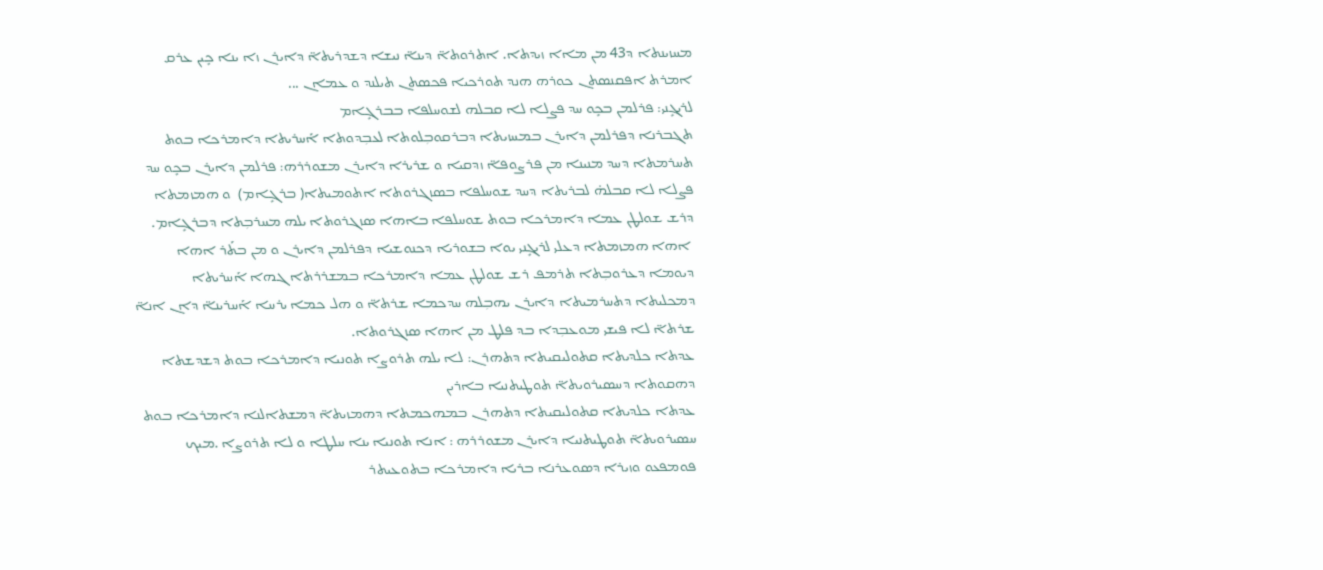ܡܚܙܝܢܬܐ ܕ43 ܡܢ ܡܐܐ ܙܝܕܬܐ. ܐܬܪܘܬܐ̈ ܕܝܢܐ̈ ܢܝܫܐ ܕܫܕܪܝܬܐ̈ ܕܐܝܪܢ ܙܐ ܝܢܐ ܟܻܝܢ ܥܪܩ ܐܡܪܬ ܐܦܩܢܣܬܢ ܟܘܪܗ ܗܢܕ ܬܘܪܟܝܐ ܦܟܣܬܢ ܬܝܠܢܕ ܘ ܥܡܐܢ ...
ܠܪܝܓܻܢܝ: ܦܪܠܡܢ ܒܟܻܘ ܚܕ ܦܨܠܐ ܠܐ ܩܒܠܗ ܠܫܘܚܠܦܐ ܒܒܪܓܻܐܡ
ܬܓܒܪܢܐ ܕܦܪܠܡܢ ܕܐܝܪܢ ܒܡܚܙܝܬܐ ܕܒܪܩܘܒܼܠܘܬܐ ܠܥܒܼܕܘܬܐ ܐܰܚܪܝܬܐ ܕܐܡܪܟܐ ܒܘܬ ܬܚܪܡܬܐ ܕܚܕ ܡܢܝܢܐ ܡܢ ܦܪܨܘܦܐ̈ ܙܕܩܝܐ ܘ ܫܪܝܪܐ ܕܐܝܪܢ ܡܫܘܪܪܗ: ܦܪܠܡܢ ܕܐܝܪܢ ܒܟܻܘ ܚܕ ܦܨܠܐ ܠܐ ܩܒܠܗ̇ ܠܒܪܝܬܐ ܕܚܕ ܫܘܚܠܦܐ ܒܣܙܓܪܘܬܐ ܐܬܘܡܝܬܐ( ܒܪܓܻܐܡ)  ܘ ܗܡܙܡܬܐ ܕܪܫ ܫܘܠܛܢ ܥܡܐ ܕܐܡܪܟܐ ܒܘܬ ܫܘܚܠܦܐ ܒܐܗܐ ܣܙܓܪܘܬܐ ܝܠܗ ܡܚܪܒܼܬܐ ܕܒܪܓܻܐܡ.
 ܐܗܐ ܗܡܙܡܬܐ ܕܥܠܝ ܠܪܝܓܻܢܝ ܝܘܐ ܒܫܘܪܝܐ ܕܟܢܘܫܝܐ ܕܦܪܠܡܢ ܕܐܝܪܢ ܘ ܡܢ ܒܬܰܪ ܐܗܐ ܕܝܘܡܐ ܕܥܪܘܒܼܬܐ ܬܪܡܦ ܪܫ ܫܘܠܛܢ ܥܡܐ ܕܐܡܪܟܐ ܒܡܫܪܪܬܐ ܓܗܐ ܐܰܚܪܝܬܐ ܕܡܟܠܝܬܐ ܕܬܚܪܡܝܬܐ ܕܐܝܪܢ ܝܗܒܼܠܗ ܚܕܟܡܐ ܫܪܬܐ̈ ܘ ܗܠ ܟܡܐ ܝܪܚܐ ܐܰܚܪܝܢܐ̈ ܕܐܢ ܐܢܐ̈ ܫܪܬܐ̈ ܠܐ ܦܝܫܝ ܡܘܥܒܼܕܐ ܒܕ ܦܠܛ ܡܢ ܐܗܐ ܣܙܓܪܘܬܐ.
ܥܕܬܐ ܟܠܕܝܬܐ ܩܬܘܠܝܩܝܬܐ ܕܬܗܪܢ: ܠܐ ܝܠܗ ܬܪܘܨܐ ܬܘܢܝܐ ܕܐܡܪܟܐ ܒܘܬ ܕܫܕܫܬܐ ܕܗܩܘܬܐ ܕܚܣܝܪܘܝܬܐ̈ ܬܘܛܝܬܢܝܐ ܒܐܪܝܢ
ܥܕܬܐ ܟܠܕܝܬܐ ܩܬܘܠܝܩܝܬܐ ܕܬܗܪܢ ܒܡܗܟܡܬܐ ܕܗܡܙܝܬܐ̈ ܕܡܫܬܐܠܢܐ ܕܐܡܪܟܐ ܒܘܬ ܚܣܝܪܘܝܬܐ̈ ܬܘܛܝܬܢܝܐ ܕܐܝܪܢ ܡܫܘܪܪܗ : ܐܢܐ ܬܘܢܝܐ ܝܢܐ ܚܠܛܐ ܘ ܠܐ ܬܪܘܨܐ .ܡܝܟ ܦܘܡܦܥܘ ܘܙܝܪܐ ܕܣܘܥܪܢܐ ܒܪܝܐ ܕܐܡܪܟܐ ܒܬܘܥܝܬܪ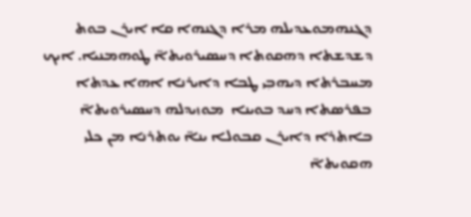ܕܓܢܗܡܘܥܕܝܠܗ ܡܪܐ ܕܓܢܗܐ ܩܐ ܐܝܪܢ ܒܘܬ ܕܫܕܫܬܐ ܕܗܩܘܬܐ ܕܚܣܝܪܘܝܬܐ̈ ܛܘܗܡܢܝܐ. ܐܝܟ ܡܚܒܪܬܐ ܕܝܗܒܼܝ ܛܒܐ ܕܐܝܪܢܐ ܐܗܐ ܥܕܬܐ ܒܦܪܣܬܐ ܕܚܕ ܒܘܝܢܐ  ܡܘܙܝܕܠܗ ܕܚܣܝܪܘܝܬܐ̈ ܒܐܬܪܐ ܕܐܝܪܢ ܩܒܘܠܐ ܝܢܐ̈ ܝܘܬܪܢܐ ܡܢ ܟܠܝ ܗܩܘܝܬܐ̈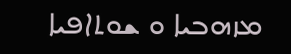ܡܙܗܒܝܐ ܘ ܫܘܬܐܦܝܐ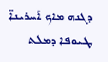ܕܓܢܗ ܡܐܟ ܐܰܚܪܝܢܐ̈ ܛܝܘܦܐ ܕܡܠܬ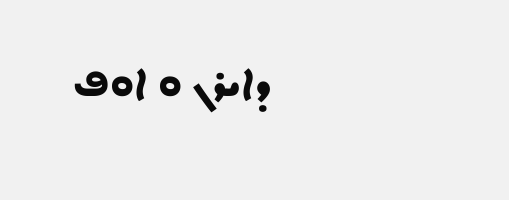ܕܐܝܪܢ ܘ ܐܘܦ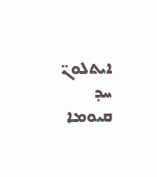ܐܝܬܠܘܢ̈ ܚܕ ܩܝܘܡܐ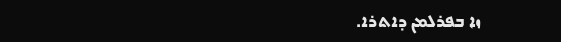ܙܐ ܒܦܪܠܡܢ ܕܐܬܪܐ.